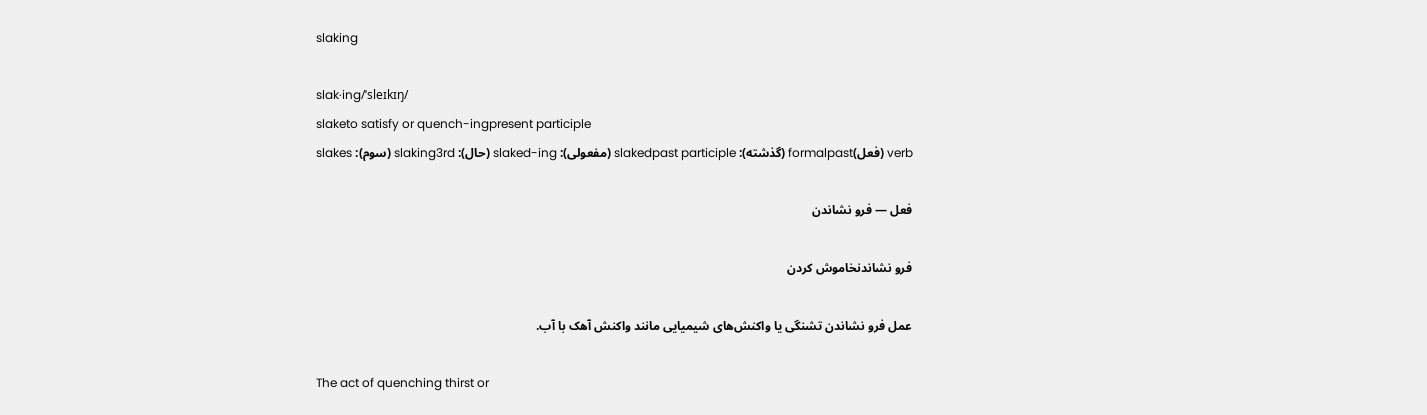slaking

slak·ing/ˈsleɪkɪŋ/
slaketo satisfy or quench-ingpresent participle
verb (فعل)formalpast (گذشته): slakedpast participle (مفعولی): slaked-ing (حال): slaking3rd (سوم): slakes

فعل — فرو نشاندن

فرو نشاندنخاموش کردن

عمل فرو نشاندن تشنگی یا واکنش‌های شیمیایی مانند واکنش آهک با آب.

The act of quenching thirst or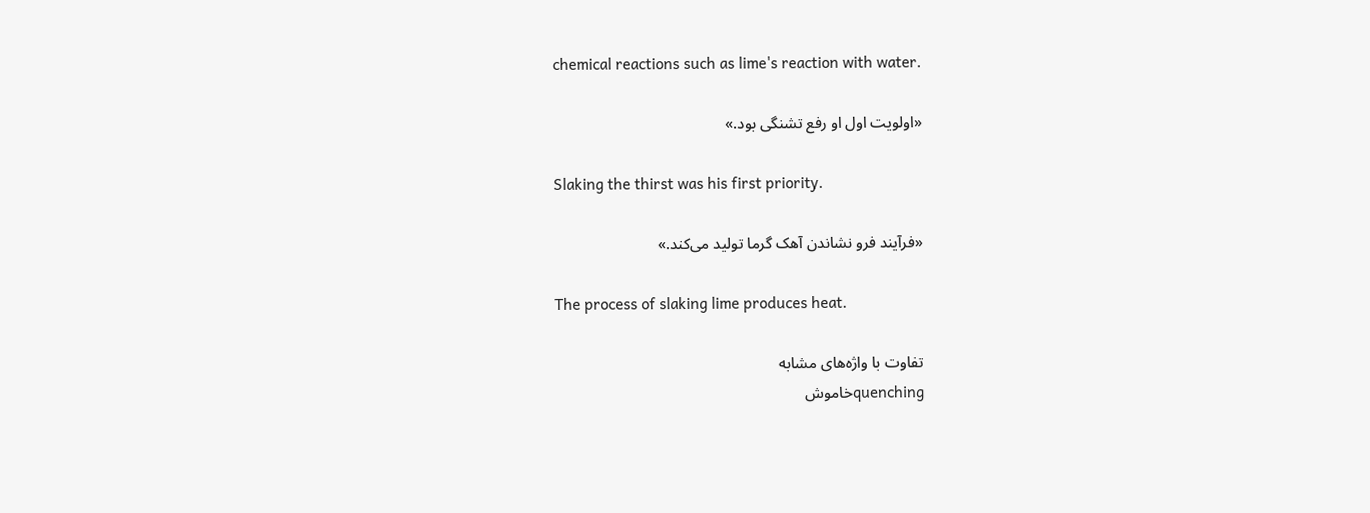chemical reactions such as lime's reaction with water.

«اولویت اول او رفع تشنگی بود.»

Slaking the thirst was his first priority.

«فرآیند فرو نشاندن آهک گرما تولید می‌کند.»

The process of slaking lime produces heat.

تفاوت با واژه‌های مشابه
quenchingخاموش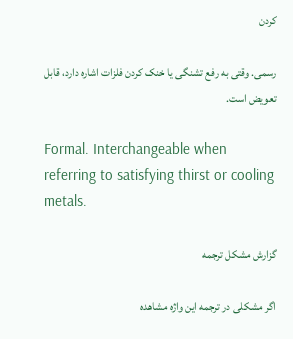کردن

رسمی. وقتی به رفع تشنگی یا خنک کردن فلزات اشاره دارد، قابل تعویض است.

Formal. Interchangeable when referring to satisfying thirst or cooling metals.

گزارش مشکل ترجمه

اگر مشکلی در ترجمه این واژه مشاهده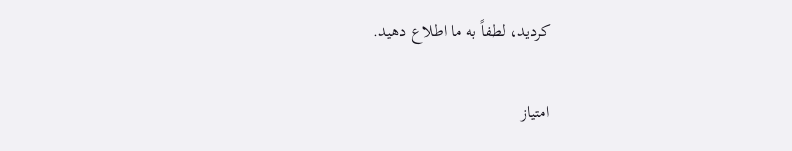کردید، لطفاً به ما اطلاع دهید.

امتیاز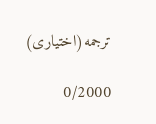ترجمه(اختیاری)

0/2000